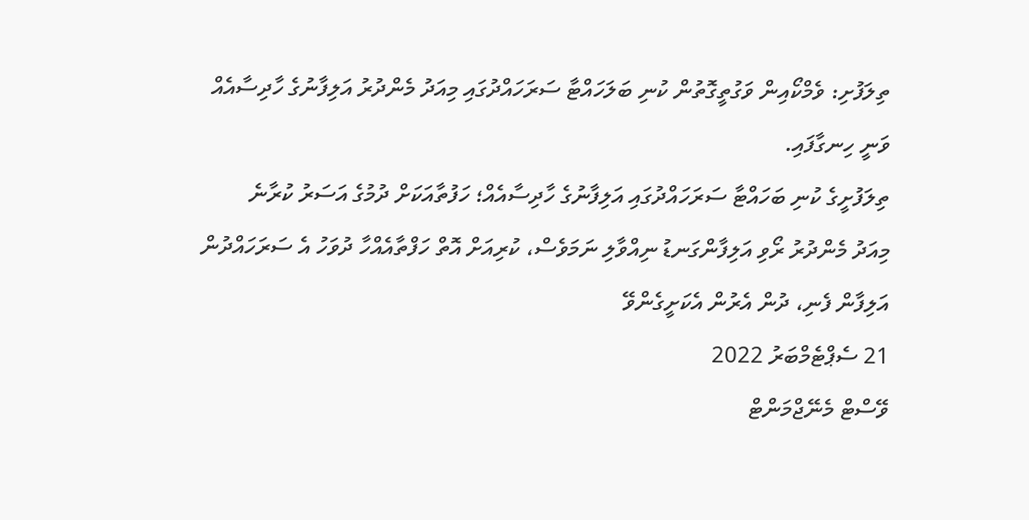ތިލަފުށި: ވެމްކޯއިން ވަގުތީގޮތުން ކުނި ބަލަހައްޓާ ސަރަހައްދުގައި މިއަދު މެންދުރު އަލިފާނުގެ ހާދިސާއެއް ވަނީ ހިނގާފައި.
ތިލަފުށީގެ ކުނި ބަހައްޓާ ސަރަހައްދުގައި އަލިފާނުގެ ހާދިސާއެއް؛ ހަފުތާއަކަށް ދުމުގެ އަސަރު ކުރާނެ
މިއަދު މެންދުރު ރޯވި އަލިފާންގަނޑު ނިއްވާލި ނަމަވެސް، ކުރިއަށް އޮތް ހަފްތާއެއްހާ ދުވަހު އެ ސަރަހައްދުން އަލިފާން ފެނި، ދުން އެރުން އެކަށީގެންވޭ
21 ސެޕްޓެމްބަރު 2022
ވޭސްޓް މެނޭޖްމަންޓް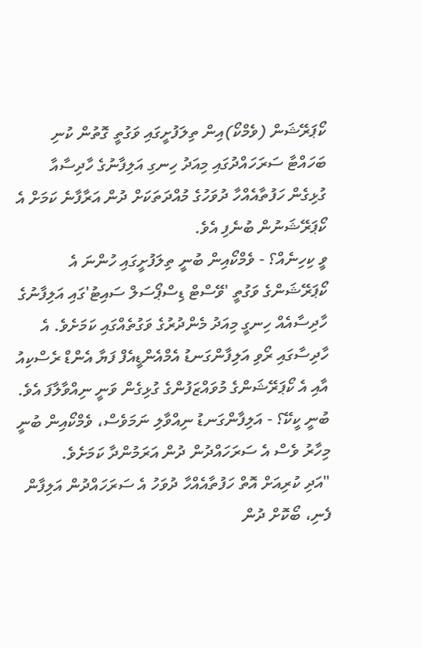ކޯޕަރޭޝަން (ވެމްކޯ)އިން ތިލަފުށީގައި ވަގުތީ ގޮތުން ކުނި ބަހައްޓާ ސަރަހައްދުގައި މިއަދު ހިނގި އަލިފާނުގެ ހާދިސާއާ ގުޅިގެން ހަފުތާއެއްހާ ދުވަހުގެ މުއްދަތަކަށް ދުން އަރާފާނެ ކަމަށް އެ ކޯޕަރޭޝަނުން ބުނެފި އެވެ.
ވީ ކިހިނެއް؟ - ވެމްކޯއިން ބުނީ ތިލަފުށީގައި ހުންނަ އެ ކޯޕަރޭޝަންގެ ވަގުތީ 'ވޭސްޓް ޑިސްޕޯސަލް ސައިޓު'ގައި އަލިފާނުގެ ހާދިސާއެއް ހިނގީ މިއަދު މެންދުރުގެ ވަގުތެއްގައި ކަމަށެވެ. އެ ހާދިސާގައި ރޯވި އަލިފާންގަނޑު އެމްއެންޑީއެފް ފަޔާ އެންޑް ރެސްކިއު އާއި އެ ކޯޕަރޭޝަންގެ މުވައްޒަފުންގެ ގުޅިގެން ވަނީ ނިއްވާލާފަ އެވެ.
ބުނީ ކީކޭ؟ - އަލިފާންގަނޑު ނިއްވާލި ނަމަވެސް، ވެމްކޯއިން ބުނީ މިހާރު ވެސް އެ ސަރަހައްދުން ދުން އަރަމުންދާ ކަމަށެވެ.
"އަދި ކުރިއަށް އޮތް ހަފުތާއެއްހާ ދުވަހު އެ ސަރަހައްދުން އަލިފާން ފެނި، ބޯކޮށް ދުން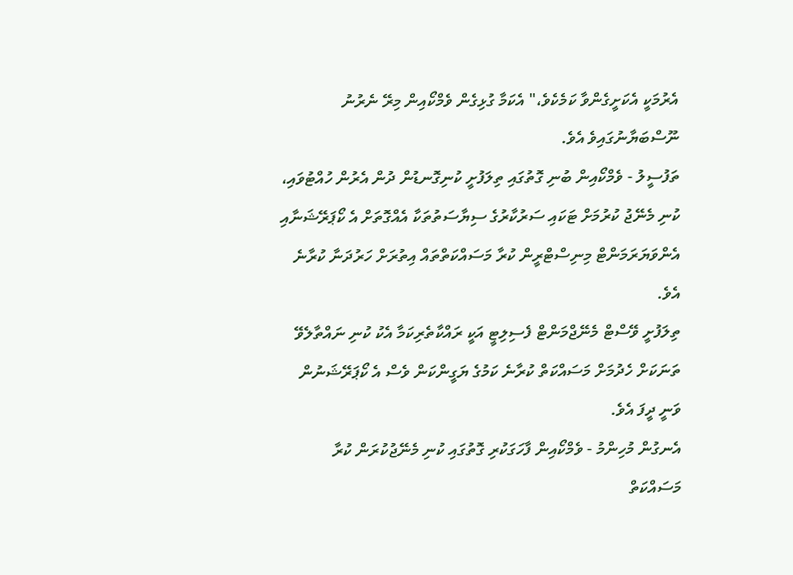އެރުމަކީ އެކަށީގެންވާ ކަމެކެވެ،" އެކަމާ ގުޅިގެން ވެމްކޯއިން މިރޭ ނެރުނު ނޫސްބަޔާނުގައިވެ އެވެ.
ތަފުސީލު - ވެމްކޯއިން ބުނި ގޮތުގައި ތިލަފުށީ ކުނިގޮނޑުން ދުން އެރުން ހުއްޓުވައި، ކުނި މެނޭޖު ކުރުމަށް ޓަކައި ސަރުކާރުގެ ސިޔާސަތުތަކާ އެއްގޮތަށް އެ ކޯޕަރޭޝަނާއި އެންވަޔަރަމަންޓް މިނިސްޓްރީން ކުރާ މަސައްކަތްތައް އިތުރަށް ހަރުދަނާ ކުރާނެ އެވެ.
ތިލަފުށީ ވޭސްޓް މެނޭޖްމަންޓް ފެސިލިޓީ އަކީ ރައްކާތެރިކަމާ އެކު ކުނި ނައްތާލެވޭ ތަނަކަށް ހެދުމަށް މަސައްކަތް ކުރާނެ ކަމުގެ ޔަގީންކަން ވެސް އެ ކޯޕަރޭޝަނުން ވަނީ ދީފަ އެވެ.
އެނގުން މުހިންމު - ވެމްކޯއިން ފާހަގަކުރި ގޮތުގައި ކުނި މެނޭޖުކުރަން ކުރާ މަސައްކަތް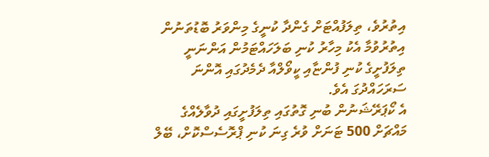އިތުރުވެ، ތިލަފުއްޓަށް ގެންދާ ކުނީގެ މިންވަރު ބޮޑުތަނުން އިތުރުވުމާ އެކު މިހާރު ކުނި ބަލަހައްޓަމުން އަންނަނީ ތިލަފުށީގެ ކުނި ފުންޏާއި ކީވޯލްއާ ދެމެދުގައި އޮންނަ ސަރަހައްދުގަ އެވެ.
އެ ކޯޕަރޭޝަނުން ބުނި ގޮތުގައި ތިލަފުށީގައި ދުވާލެއްގެ މައްޗަށް 500 ޓަނަށް ވުރެ ގިނަ ކުނި ޕްރޮސެސްކޮށް، ބޭލް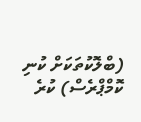(ބްލޮކުތަކަށް ކުނި ކޮމްޕްރެސް) ކުރެ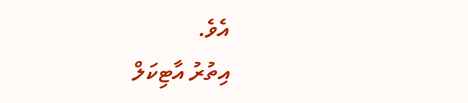އެވެ.
އިތުރު އާޓިކަލް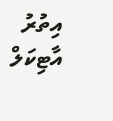އިތުރު އާޓިކަލް